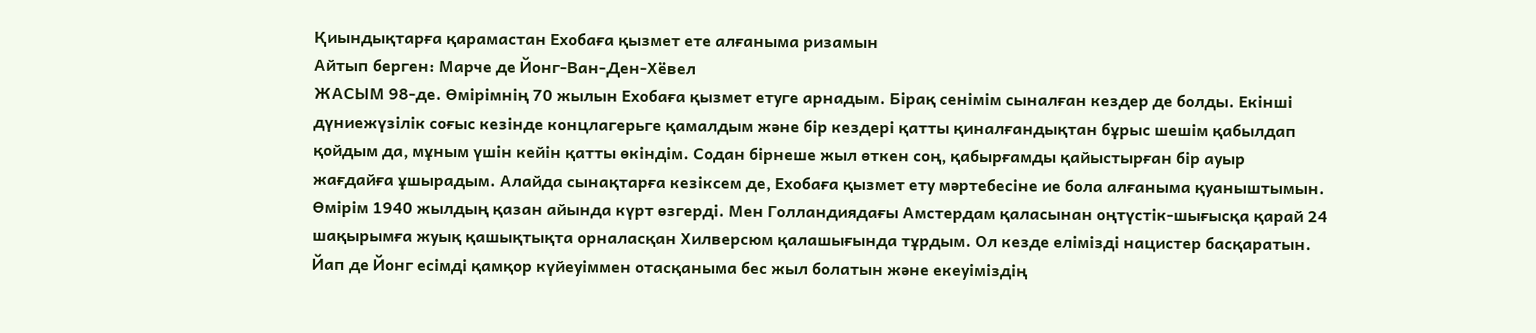Қиындықтарға қарамастан Ехобаға қызмет ете алғаныма ризамын
Айтып берген: Марче де Йонг-Ван-Ден-Хёвел
ЖАСЫМ 98-де. Өмірімнің 70 жылын Ехобаға қызмет етуге арнадым. Бірақ сенімім сыналған кездер де болды. Екінші дүниежүзілік соғыс кезінде концлагерьге қамалдым және бір кездері қатты қиналғандықтан бұрыс шешім қабылдап қойдым да, мұным үшін кейін қатты өкіндім. Содан бірнеше жыл өткен соң, қабырғамды қайыстырған бір ауыр жағдайға ұшырадым. Алайда сынақтарға кезіксем де, Ехобаға қызмет ету мәртебесіне ие бола алғаныма қуаныштымын.
Өмірім 1940 жылдың қазан айында күрт өзгерді. Мен Голландиядағы Амстердам қаласынан оңтүстік-шығысқа қарай 24 шақырымға жуық қашықтықта орналасқан Хилверсюм қалашығында тұрдым. Ол кезде елімізді нацистер басқаратын. Йап де Йонг есімді қамқор күйеуіммен отасқаныма бес жыл болатын және екеуіміздің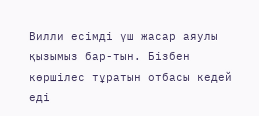Вилли есімді үш жасар аяулы қызымыз бар-тын. Бізбен көршілес тұратын отбасы кедей еді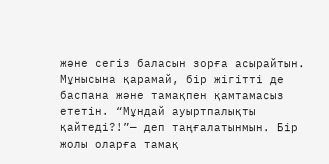және сегіз баласын зорға асырайтын. Мұнысына қарамай, бір жігітті де баспана және тамақпен қамтамасыз ететін. “Мұндай ауыртпалықты қайтеді?!”— деп таңғалатынмын. Бір жолы оларға тамақ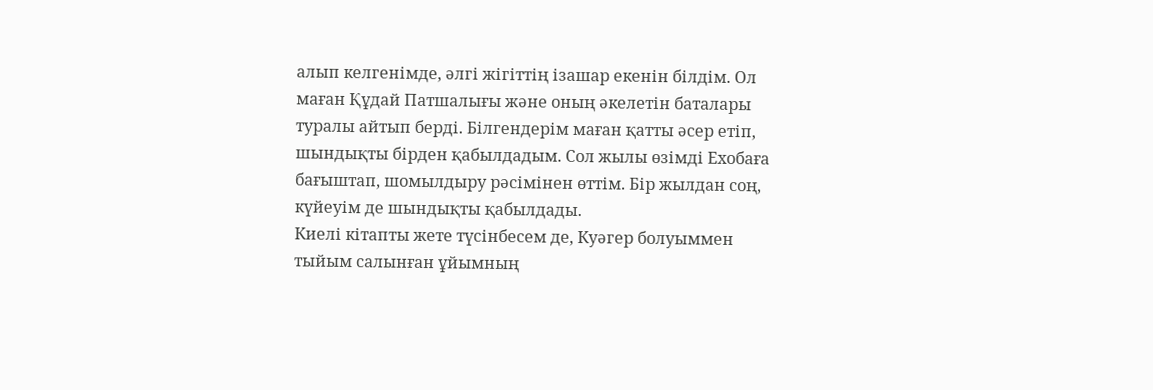алып келгенімде, әлгі жігіттің ізашар екенін білдім. Ол маған Құдай Патшалығы және оның әкелетін баталары туралы айтып берді. Білгендерім маған қатты әсер етіп, шындықты бірден қабылдадым. Сол жылы өзімді Ехобаға бағыштап, шомылдыру рәсімінен өттім. Бір жылдан соң, күйеуім де шындықты қабылдады.
Киелі кітапты жете түсінбесем де, Куәгер болуыммен тыйым салынған ұйымның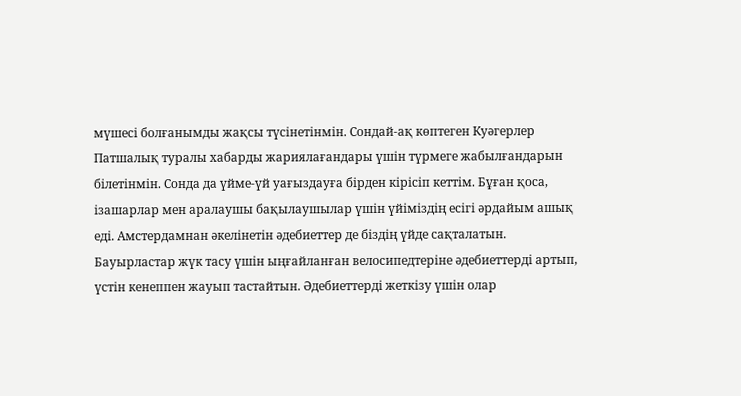мүшесі болғанымды жақсы түсінетінмін. Сондай-ақ көптеген Куәгерлер Патшалық туралы хабарды жариялағандары үшін түрмеге жабылғандарын білетінмін. Сонда да үйме-үй уағыздауға бірден кірісіп кеттім. Бұған қоса, ізашарлар мен аралаушы бақылаушылар үшін үйіміздің есігі әрдайым ашық еді. Амстердамнан әкелінетін әдебиеттер де біздің үйде сақталатын. Бауырластар жүк тасу үшін ыңғайланған велосипедтеріне әдебиеттерді артып, үстін кенеппен жауып тастайтын. Әдебиеттерді жеткізу үшін олар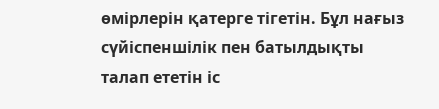өмірлерін қатерге тігетін. Бұл нағыз сүйіспеншілік пен батылдықты талап ететін іс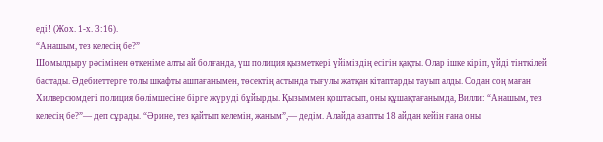еді! (Жох. 1-х. 3:16).
“Анашым, тез келесің бе?”
Шомылдыру рәсімінен өткеніме алты ай болғанда, үш полиция қызметкері үйіміздің есігін қақты. Олар ішке кіріп, үйді тінткілей бастады. Әдебиеттерге толы шкафты ашпағанымен, төсектің астында тығулы жатқан кітаптарды тауып алды. Содан соң маған Хилверсюмдегі полиция бөлімшесіне бірге жүруді бұйырды. Қызыммен қоштасып, оны құшақтағанымда, Вилли: “Анашым, тез келесің бе?”— деп сұрады. “Әрине, тез қайтып келемін, жаным”,— дедім. Алайда азапты 18 айдан кейін ғана оны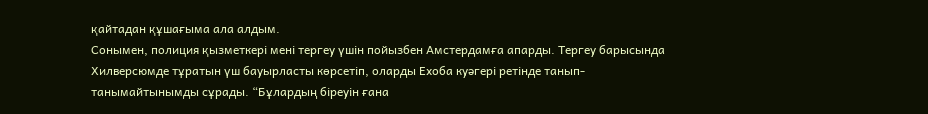қайтадан құшағыма ала алдым.
Сонымен, полиция қызметкері мені тергеу үшін пойызбен Амстердамға апарды. Тергеу барысында Хилверсюмде тұратын үш бауырласты көрсетіп, оларды Ехоба куәгері ретінде танып-танымайтынымды сұрады. “Бұлардың біреуін ғана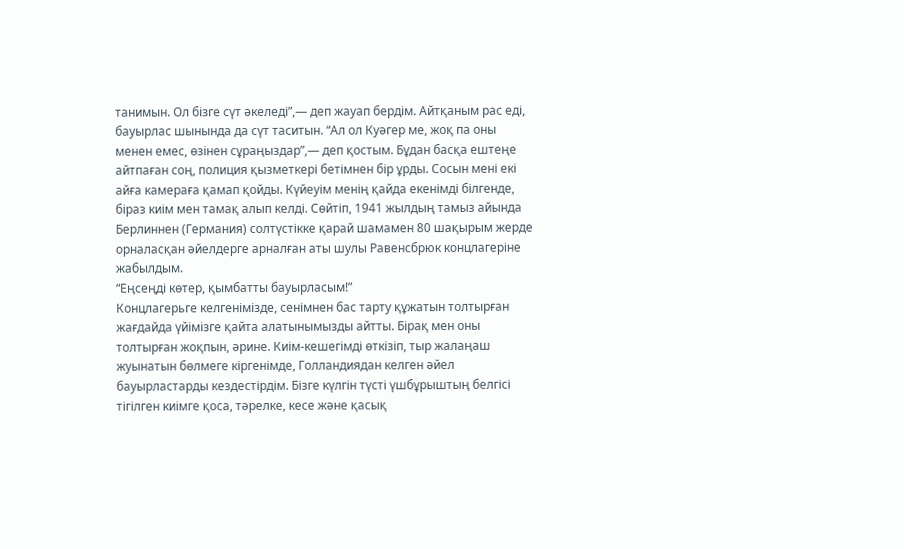танимын. Ол бізге сүт әкеледі”,— деп жауап бердім. Айтқаным рас еді, бауырлас шынында да сүт таситын. “Ал ол Куәгер ме, жоқ па оны менен емес, өзінен сұраңыздар”,— деп қостым. Бұдан басқа ештеңе айтпаған соң, полиция қызметкері бетімнен бір ұрды. Сосын мені екі айға камераға қамап қойды. Күйеуім менің қайда екенімді білгенде, біраз киім мен тамақ алып келді. Сөйтіп, 1941 жылдың тамыз айында Берлиннен (Германия) солтүстікке қарай шамамен 80 шақырым жерде орналасқан әйелдерге арналған аты шулы Равенсбрюк концлагеріне жабылдым.
“Еңсеңді көтер, қымбатты бауырласым!”
Концлагерьге келгенімізде, сенімнен бас тарту құжатын толтырған жағдайда үйімізге қайта алатынымызды айтты. Бірақ мен оны толтырған жоқпын, әрине. Киім-кешегімді өткізіп, тыр жалаңаш жуынатын бөлмеге кіргенімде, Голландиядан келген әйел бауырластарды кездестірдім. Бізге күлгін түсті үшбұрыштың белгісі тігілген киімге қоса, тәрелке, кесе және қасық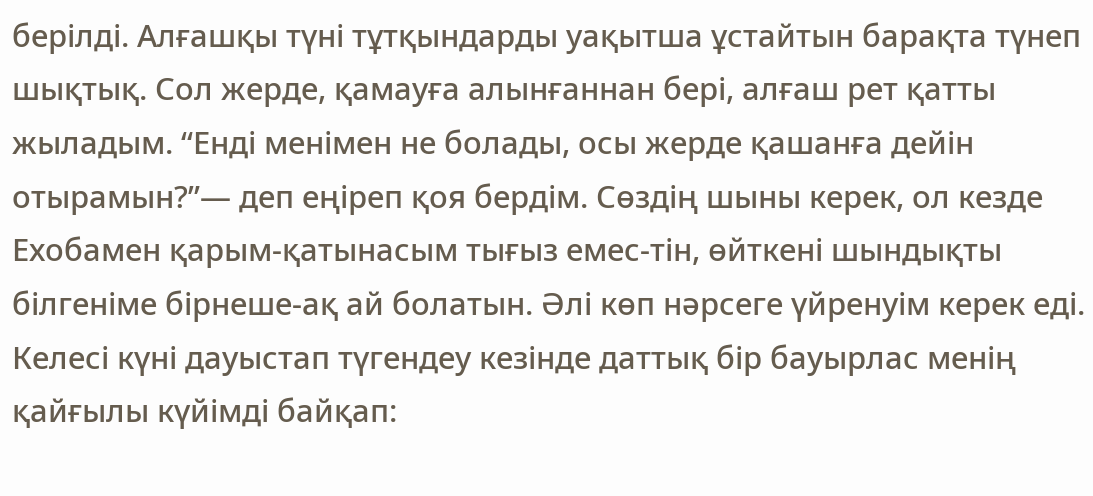берілді. Алғашқы түні тұтқындарды уақытша ұстайтын барақта түнеп шықтық. Сол жерде, қамауға алынғаннан бері, алғаш рет қатты жыладым. “Енді менімен не болады, осы жерде қашанға дейін отырамын?”— деп еңіреп қоя бердім. Сөздің шыны керек, ол кезде Ехобамен қарым-қатынасым тығыз емес-тін, өйткені шындықты білгеніме бірнеше-ақ ай болатын. Әлі көп нәрсеге үйренуім керек еді. Келесі күні дауыстап түгендеу кезінде даттық бір бауырлас менің қайғылы күйімді байқап: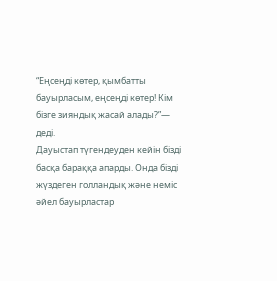“Еңсеңді көтер, қымбатты бауырласым, еңсеңді көтер! Кім бізге зияндық жасай алады?”— деді.
Дауыстап түгендеуден кейін бізді басқа бараққа апарды. Онда бізді жүздеген голландық және неміс әйел бауырластар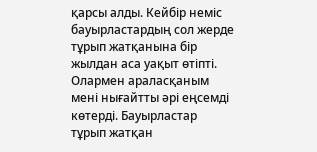қарсы алды. Кейбір неміс бауырластардың сол жерде тұрып жатқанына бір жылдан аса уақыт өтіпті. Олармен араласқаным мені нығайтты әрі еңсемді көтерді. Бауырластар тұрып жатқан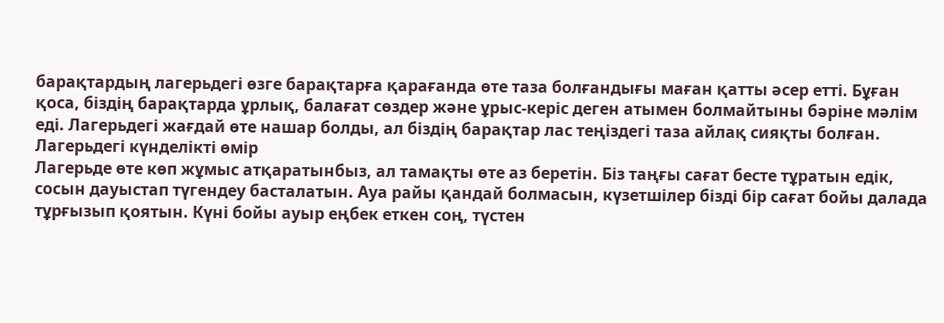барақтардың лагерьдегі өзге барақтарға қарағанда өте таза болғандығы маған қатты әсер етті. Бұған қоса, біздің барақтарда ұрлық, балағат сөздер және ұрыс-керіс деген атымен болмайтыны бәріне мәлім еді. Лагерьдегі жағдай өте нашар болды, ал біздің барақтар лас теңіздегі таза айлақ сияқты болған.
Лагерьдегі күнделікті өмір
Лагерьде өте көп жұмыс атқаратынбыз, ал тамақты өте аз беретін. Біз таңғы сағат бесте тұратын едік, сосын дауыстап түгендеу басталатын. Ауа райы қандай болмасын, күзетшілер бізді бір сағат бойы далада тұрғызып қоятын. Күні бойы ауыр еңбек еткен соң, түстен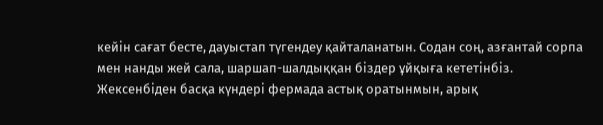кейін сағат бесте, дауыстап түгендеу қайталанатын. Содан соң, азғантай сорпа мен нанды жей сала, шаршап-шалдыққан біздер ұйқыға кететінбіз.
Жексенбіден басқа күндері фермада астық оратынмын, арық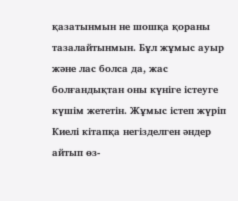қазатынмын не шошқа қораны тазалайтынмын. Бұл жұмыс ауыр және лас болса да, жас болғандықтан оны күніге істеуге күшім жететін. Жұмыс істеп жүріп Киелі кітапқа негізделген әндер айтып өз-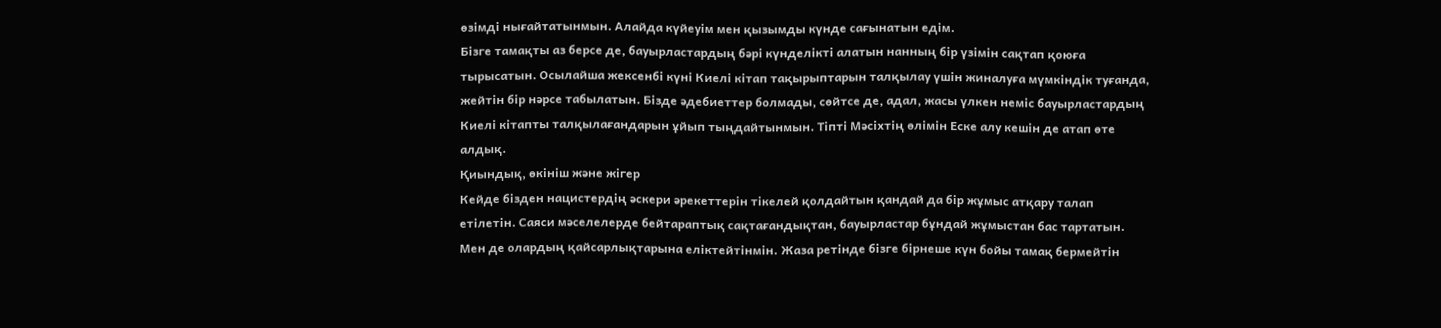өзімді нығайтатынмын. Алайда күйеуім мен қызымды күнде сағынатын едім.
Бізге тамақты аз берсе де, бауырластардың бәрі күнделікті алатын нанның бір үзімін сақтап қоюға тырысатын. Осылайша жексенбі күні Киелі кітап тақырыптарын талқылау үшін жиналуға мүмкіндік туғанда, жейтін бір нәрсе табылатын. Бізде әдебиеттер болмады, сөйтсе де, адал, жасы үлкен неміс бауырластардың Киелі кітапты талқылағандарын ұйып тыңдайтынмын. Тіпті Мәсіхтің өлімін Еске алу кешін де атап өте алдық.
Қиындық, өкініш және жігер
Кейде бізден нацистердің әскери әрекеттерін тікелей қолдайтын қандай да бір жұмыс атқару талап етілетін. Саяси мәселелерде бейтараптық сақтағандықтан, бауырластар бұндай жұмыстан бас тартатын. Мен де олардың қайсарлықтарына еліктейтінмін. Жаза ретінде бізге бірнеше күн бойы тамақ бермейтін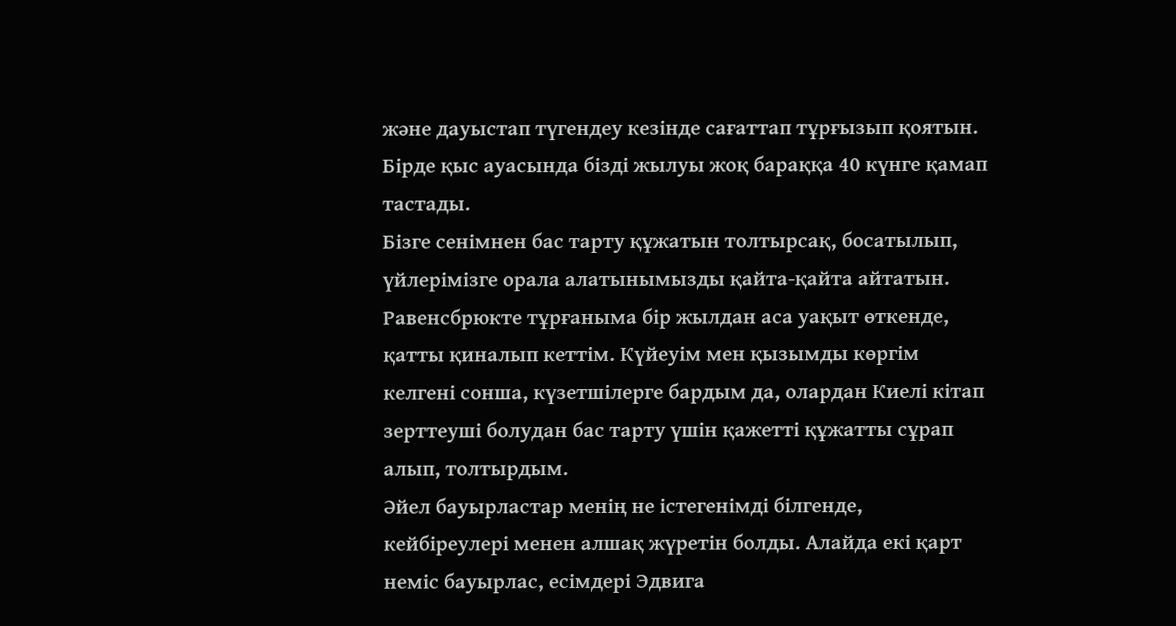және дауыстап түгендеу кезінде сағаттап тұрғызып қоятын. Бірде қыс ауасында бізді жылуы жоқ бараққа 40 күнге қамап тастады.
Бізге сенімнен бас тарту құжатын толтырсақ, босатылып, үйлерімізге орала алатынымызды қайта-қайта айтатын. Равенсбрюкте тұрғаныма бір жылдан аса уақыт өткенде, қатты қиналып кеттім. Күйеуім мен қызымды көргім келгені сонша, күзетшілерге бардым да, олардан Киелі кітап зерттеуші болудан бас тарту үшін қажетті құжатты сұрап алып, толтырдым.
Әйел бауырластар менің не істегенімді білгенде, кейбіреулері менен алшақ жүретін болды. Алайда екі қарт неміс бауырлас, есімдері Эдвига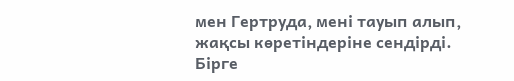мен Гертруда, мені тауып алып, жақсы көретіндеріне сендірді. Бірге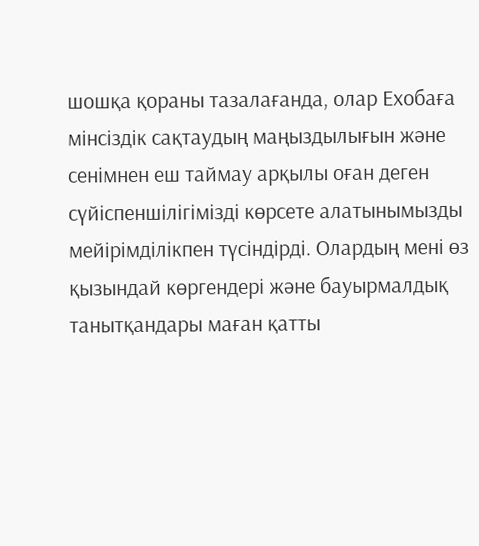шошқа қораны тазалағанда, олар Ехобаға мінсіздік сақтаудың маңыздылығын және сенімнен еш таймау арқылы оған деген сүйіспеншілігімізді көрсете алатынымызды мейірімділікпен түсіндірді. Олардың мені өз қызындай көргендері және бауырмалдық танытқандары маған қатты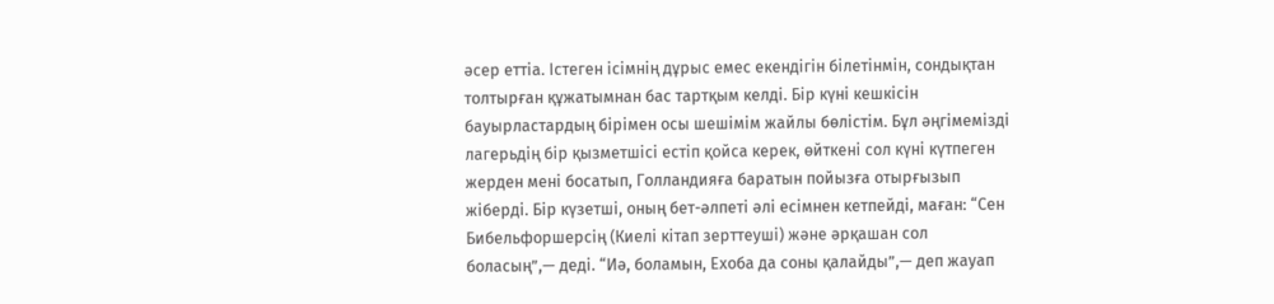әсер еттіa. Істеген ісімнің дұрыс емес екендігін білетінмін, сондықтан толтырған құжатымнан бас тартқым келді. Бір күні кешкісін бауырластардың бірімен осы шешімім жайлы бөлістім. Бұл әңгімемізді лагерьдің бір қызметшісі естіп қойса керек, өйткені сол күні күтпеген жерден мені босатып, Голландияға баратын пойызға отырғызып жіберді. Бір күзетші, оның бет-әлпеті әлі есімнен кетпейді, маған: “Сен Бибельфоршерсің (Киелі кітап зерттеуші) және әрқашан сол боласың”,— деді. “Иә, боламын, Ехоба да соны қалайды”,— деп жауап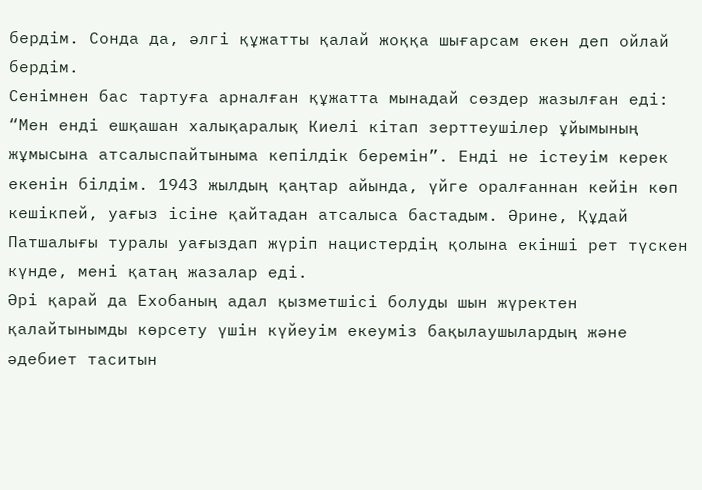бердім. Сонда да, әлгі құжатты қалай жоққа шығарсам екен деп ойлай бердім.
Сенімнен бас тартуға арналған құжатта мынадай сөздер жазылған еді: “Мен енді ешқашан халықаралық Киелі кітап зерттеушілер ұйымының жұмысына атсалыспайтыныма кепілдік беремін”. Енді не істеуім керек екенін білдім. 1943 жылдың қаңтар айында, үйге оралғаннан кейін көп кешікпей, уағыз ісіне қайтадан атсалыса бастадым. Әрине, Құдай Патшалығы туралы уағыздап жүріп нацистердің қолына екінші рет түскен күнде, мені қатаң жазалар еді.
Әрі қарай да Ехобаның адал қызметшісі болуды шын жүректен қалайтынымды көрсету үшін күйеуім екеуміз бақылаушылардың және әдебиет таситын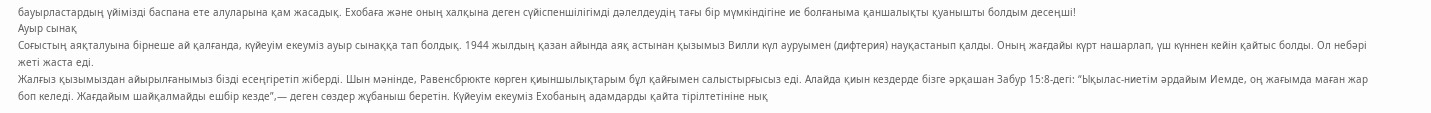бауырластардың үйімізді баспана ете алуларына қам жасадық. Ехобаға және оның халқына деген сүйіспеншілігімді дәлелдеудің тағы бір мүмкіндігіне ие болғаныма қаншалықты қуанышты болдым десеңші!
Ауыр сынақ
Соғыстың аяқталуына бірнеше ай қалғанда, күйеуім екеуміз ауыр сынаққа тап болдық. 1944 жылдың қазан айында аяқ астынан қызымыз Вилли күл ауруымен (дифтерия) науқастанып қалды. Оның жағдайы күрт нашарлап, үш күннен кейін қайтыс болды. Ол небәрі жеті жаста еді.
Жалғыз қызымыздан айырылғанымыз бізді есеңгіретіп жіберді. Шын мәнінде, Равенсбрюкте көрген қиыншылықтарым бұл қайғымен салыстырғысыз еді. Алайда қиын кездерде бізге әрқашан Забур 15:8-дегі: “Ықылас-ниетім әрдайым Иемде, оң жағымда маған жар боп келеді. Жағдайым шайқалмайды ешбір кезде”,— деген сөздер жұбаныш беретін. Күйеуім екеуміз Ехобаның адамдарды қайта тірілтетініне нық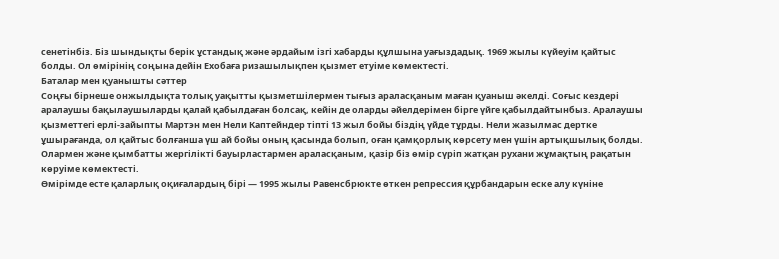сенетінбіз. Біз шындықты берік ұстандық және әрдайым ізгі хабарды құлшына уағыздадық. 1969 жылы күйеуім қайтыс болды. Ол өмірінің соңына дейін Ехобаға ризашылықпен қызмет етуіме көмектесті.
Баталар мен қуанышты сәттер
Соңғы бірнеше онжылдықта толық уақытты қызметшілермен тығыз араласқаным маған қуаныш әкелді. Соғыс кездері аралаушы бақылаушыларды қалай қабылдаған болсақ, кейін де оларды әйелдерімен бірге үйге қабылдайтынбыз. Аралаушы қызметтегі ерлі-зайыпты Мартэн мен Нели Каптейндер тіпті 13 жыл бойы біздің үйде тұрды. Нели жазылмас дертке ұшырағанда, ол қайтыс болғанша үш ай бойы оның қасында болып, оған қамқорлық көрсету мен үшін артықшылық болды. Олармен және қымбатты жергілікті бауырластармен араласқаным, қазір біз өмір сүріп жатқан рухани жұмақтың рақатын көруіме көмектесті.
Өмірімде есте қаларлық оқиғалардың бірі — 1995 жылы Равенсбрюкте өткен репрессия құрбандарын еске алу күніне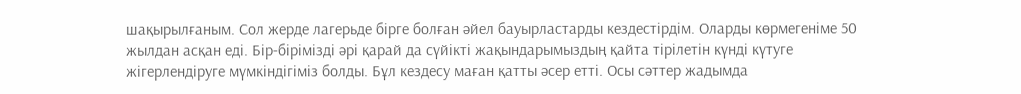шақырылғаным. Сол жерде лагерьде бірге болған әйел бауырластарды кездестірдім. Оларды көрмегеніме 50 жылдан асқан еді. Бір-бірімізді әрі қарай да сүйікті жақындарымыздың қайта тірілетін күнді күтуге жігерлендіруге мүмкіндігіміз болды. Бұл кездесу маған қатты әсер етті. Осы сәттер жадымда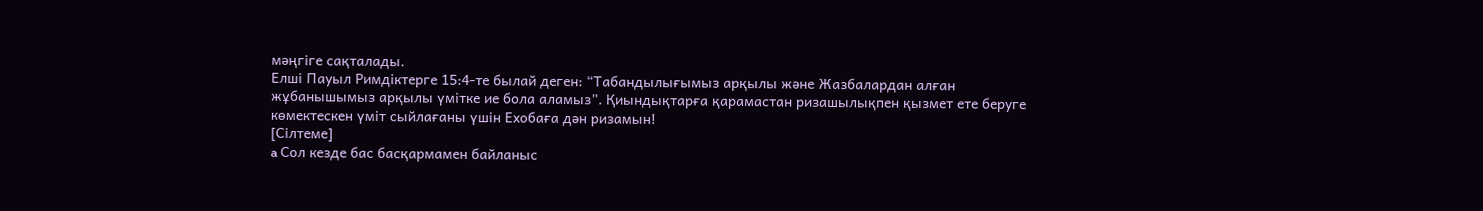мәңгіге сақталады.
Елші Пауыл Римдіктерге 15:4-те былай деген: “Табандылығымыз арқылы және Жазбалардан алған жұбанышымыз арқылы үмітке ие бола аламыз”. Қиындықтарға қарамастан ризашылықпен қызмет ете беруге көмектескен үміт сыйлағаны үшін Ехобаға дән ризамын!
[Сілтеме]
a Сол кезде бас басқармамен байланыс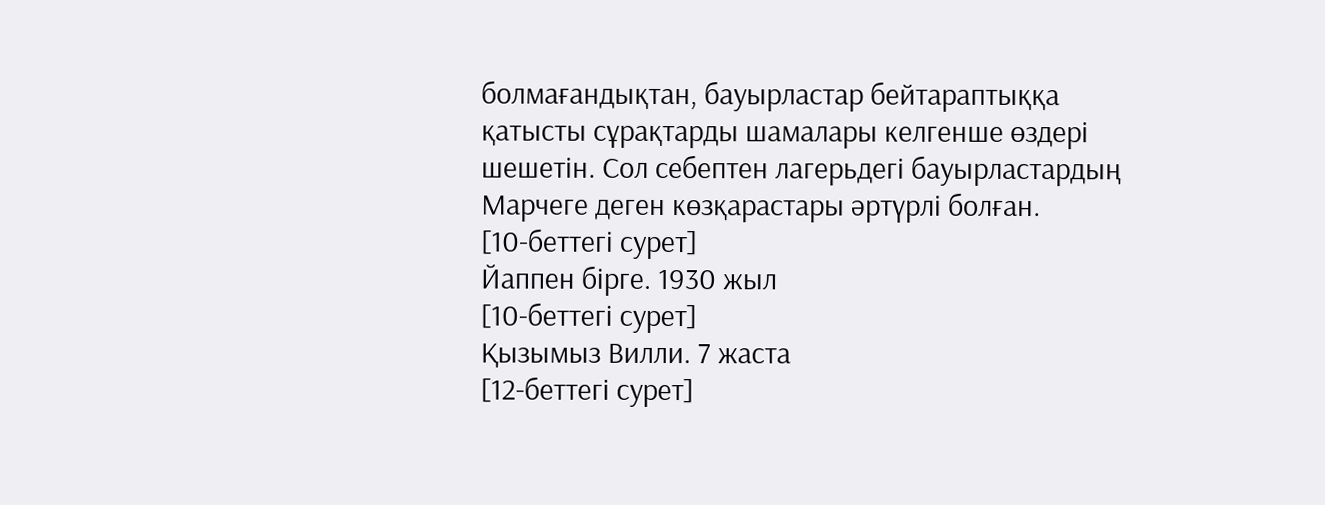болмағандықтан, бауырластар бейтараптыққа қатысты сұрақтарды шамалары келгенше өздері шешетін. Сол себептен лагерьдегі бауырластардың Марчеге деген көзқарастары әртүрлі болған.
[10-беттегі сурет]
Йаппен бірге. 1930 жыл
[10-беттегі сурет]
Қызымыз Вилли. 7 жаста
[12-беттегі сурет]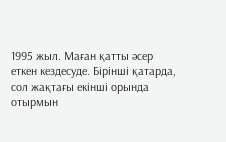1995 жыл. Маған қатты әсер еткен кездесуде. Бірінші қатарда, сол жақтағы екінші орында отырмын